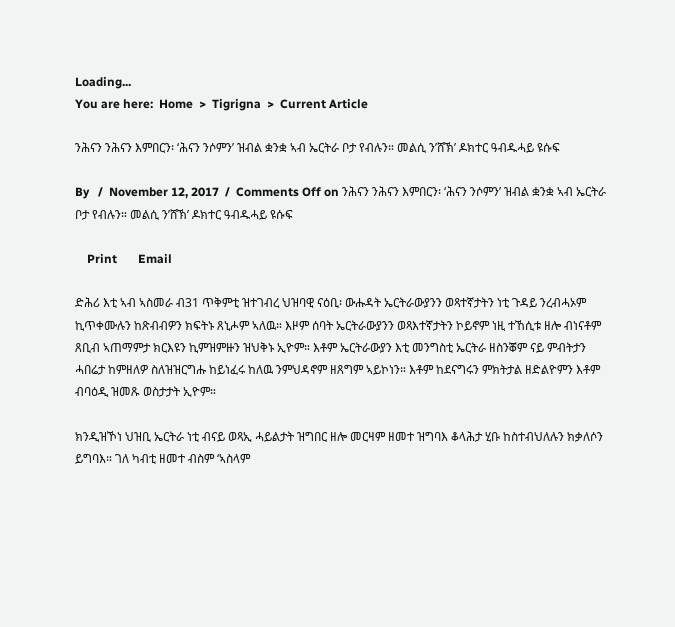Loading...
You are here:  Home  >  Tigrigna  >  Current Article

ንሕናን ንሕናን እምበርን፡ ‘ሕናን ንሶምን’ ዝብል ቋንቋ ኣብ ኤርትራ ቦታ የብሉን። መልሲ ን’ሸኽ’ ዶክተር ዓብዱሓይ ዩሱፍ

By   /  November 12, 2017  /  Comments Off on ንሕናን ንሕናን እምበርን፡ ‘ሕናን ንሶምን’ ዝብል ቋንቋ ኣብ ኤርትራ ቦታ የብሉን። መልሲ ን’ሸኽ’ ዶክተር ዓብዱሓይ ዩሱፍ

    Print       Email

ድሕሪ እቲ ኣብ ኣስመራ ብ31 ጥቅምቲ ዝተገብረ ህዝባዊ ናዕቢ፡ ውሑዳት ኤርትራውያንን ወጻተኛታትን ነቲ ጉዳይ ንረብሓኦም ኪጥቀሙሉን ከጽብብዎን ክፍትኑ ጸኒሖም ኣለዉ። እዞም ሰባት ኤርትራውያንን ወጻእተኛታትን ኮይኖም ነዚ ተኸሲቱ ዘሎ ብነናቶም ጸቢብ ኣጠማምታ ክርእዩን ኪምዝምዙን ዝህቅኑ ኢዮም። እቶም ኤርትራውያን እቲ መንግስቲ ኤርትራ ዘስንቖም ናይ ምብትታን ሓበሬታ ከምዘለዎ ስለዝዝርግሑ ከይነፈሩ ከለዉ ንምህዳኖም ዘጸግም ኣይኮነን። እቶም ከደናግሩን ምክትታል ዘድልዮምን እቶም ብባዕዲ ዝመጹ ወስታታት ኢዮም።

ክንዲዝኾነ ህዝቢ ኤርትራ ነቲ ብናይ ወጻኢ ሓይልታት ዝግበር ዘሎ መርዛም ዘመተ ዝግባእ ቆላሕታ ሂቡ ከስተብህለሉን ክቃለሶን ይግባእ። ገለ ካብቲ ዘመተ ብስም ‘ኣስላም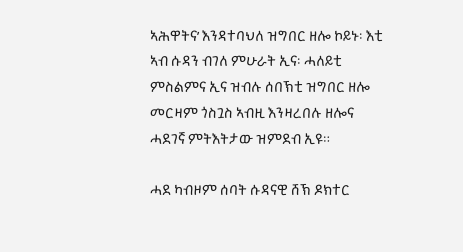ኣሕዋትና’ እንዳተባህለ ዝግበር ዘሎ ኮይኑ፡ እቲ ኣብ ሱዳን ብገለ ምሁራት ኢና፡ ሓለይቲ ምስልምና ኢና ዝብሉ ሰበኽቲ ዝግበር ዘሎ መርዛም ጎስጓስ ኣብዚ እንዛረበሉ ዘሎና ሓደገኛ ምትእትታው ዝምደብ ኢዩ።

ሓደ ካብዞም ሰባት ሱዳናዊ ሸኽ ዶክተር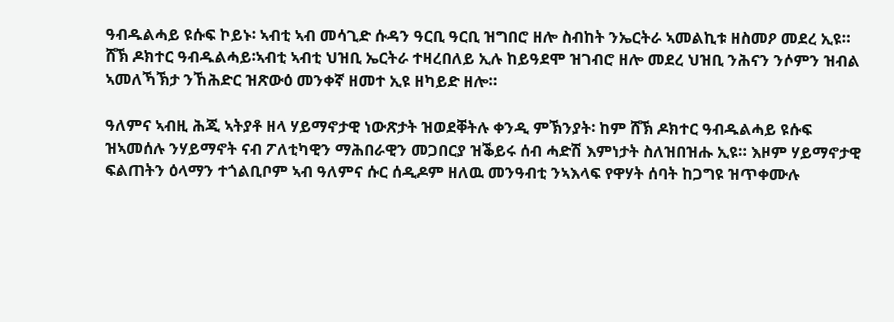ዓብዱልሓይ ዩሱፍ ኮይኑ፡ ኣብቲ ኣብ መሳጊድ ሱዳን ዓርቢ ዓርቢ ዝግበሮ ዘሎ ስብከት ንኤርትራ ኣመልኪቱ ዘስመዖ መደረ ኢዩ።  ሸኽ ዶክተር ዓብዱልሓይ፡ኣብቲ ኣብቲ ህዝቢ ኤርትራ ተዛረበለይ ኢሉ ከይዓደሞ ዝገብሮ ዘሎ መደረ ህዝቢ ንሕናን ንሶምን ዝብል ኣመለኻኽታ ንኸሕድር ዝጽውዕ መንቀኛ ዘመተ ኢዩ ዘካይድ ዘሎ።

ዓለምና ኣብዚ ሕጂ ኣትያቶ ዘላ ሃይማኖታዊ ነውጽታት ዝወደቐትሉ ቀንዲ ምኽንያት፡ ከም ሸኽ ዶክተር ዓብዱልሓይ ዩሱፍ ዝኣመሰሉ ንሃይማኖት ናብ ፖለቲካዊን ማሕበራዊን መጋበርያ ዝቕይሩ ሰብ ሓድሽ እምነታት ስለዝበዝሑ ኢዩ። እዞም ሃይማኖታዊ ፍልጠትን ዕላማን ተጎልቢቦም ኣብ ዓለምና ሱር ሰዲዶም ዘለዉ መንዓብቲ ንኣእላፍ የዋሃት ሰባት ከጋግዩ ዝጥቀሙሉ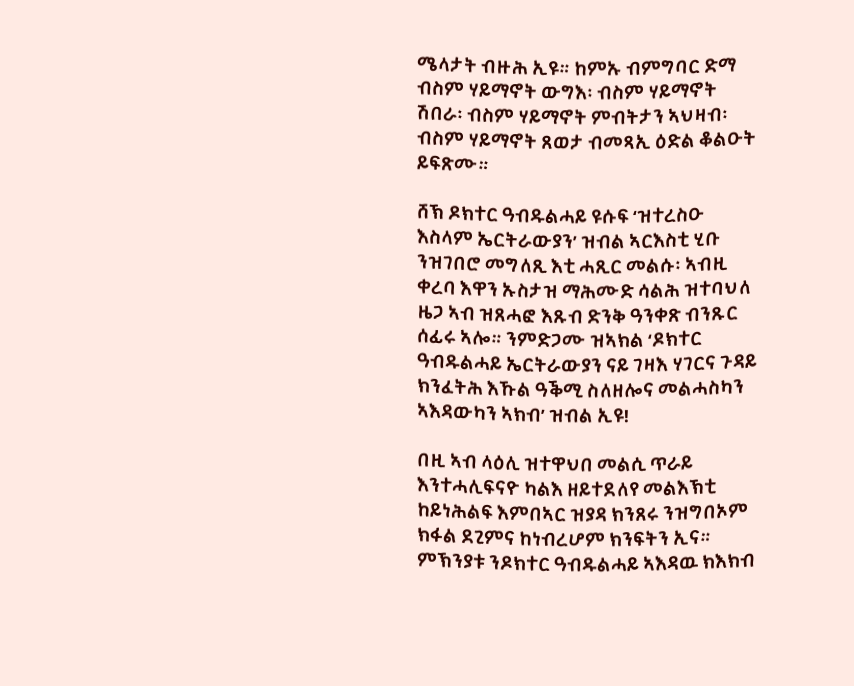ሜላታት ብዙሕ ኢዩ። ከምኡ ብምግባር ድማ ብስም ሃይማኖት ውግእ፡ ብስም ሃይማኖት ሽበራ፡ ብስም ሃይማኖት ምብትታን ኣህዛብ፡ ብስም ሃይማኖት ጸወታ ብመጻኢ ዕድል ቆልዑት ይፍጽሙ።

ሸኽ ዶክተር ዓብዱልሓይ ዩሱፍ ‘ዝተረስዑ እስላም ኤርትራውያን’ ዝብል ኣርእስቲ ሂቡ ንዝገበሮ መግለጺ እቲ ሓጺር መልሱ፡ ኣብዚ ቀረባ እዋን ኡስታዝ ማሕሙድ ሳልሕ ዝተባህለ ዜጋ ኣብ ዝጸሓፎ እጹብ ድንቅ ዓንቀጽ ብንጹር ሰፊሩ ኣሎ። ንምድጋሙ ዝኣክል ‘ዶክተር ዓብዱልሓይ ኤርትራውያን ናይ ገዛእ ሃገርና ጉዳይ ክንፈትሕ እኹል ዓቕሚ ስለዘሎና መልሓስካን ኣእዳውካን ኣክብ’ ዝብል ኢዩ!

በዚ ኣብ ላዕሊ ዝተዋህበ መልሲ ጥራይ እንተሓሊፍናዮ ካልእ ዘይተደለየ መልእኽቲ ከይነሕልፍ እምበኣር ዝያዳ ክንጸሩ ንዝግበኦም ክፋል ደጊምና ከነብረሆም ክንፍትን ኢና። ምኽንያቱ ንዶክተር ዓብዱልሓይ ኣእዳዉ ክእክብ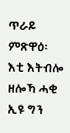ጥራይ ምጽዋዕ፡ እቲ እትብሎ ዘሎኻ ሓቂ ኢዩ ግን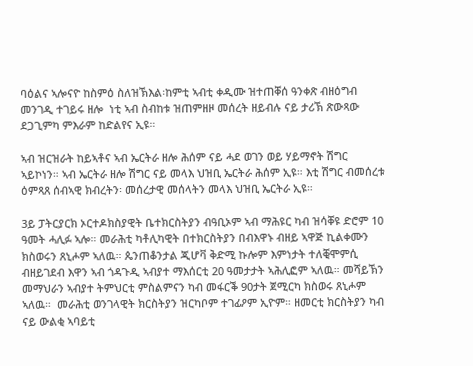ባዕልና ኣሎናዮ ከስምዕ ስለዝኽእል፡ከምቲ ኣብቲ ቀዲሙ ዝተጠቐሰ ዓንቀጽ ብዘዕግብ መንገዲ ተገይሩ ዘሎ  ነቲ ኣብ ስብከቱ ዝጠምዘዞ መሰረት ዘይብሉ ናይ ታሪኽ ጽውጻው ደጋጊምካ ምእራም ከድልየና ኢዩ።

ኣብ ዝርዝራት ከይኣቶና ኣብ ኤርትራ ዘሎ ሕሰም ናይ ሓደ ወገን ወይ ሃይማኖት ሽግር ኣይኮነን። ኣብ ኤርትራ ዘሎ ሽግር ናይ መላእ ህዝቢ ኤርትራ ሕሰም ኢዩ። እቲ ሽግር ብመሰረቱ ዕምጻጸ ሰብኣዊ ክብረትን፡ መሰረታዊ መሰላትን መላእ ህዝቢ ኤርትራ ኢዩ።

3ይ ፓትርያርክ ኦርተዶክስያዊት ቤተክርስትያን ብዓቢኦም ኣብ ማሕዩር ካብ ዝሳቐዩ ድሮም 10 ዓመት ሓሊፉ ኣሎ። መራሕቲ ካቶሊካዊት በተክርስትያን በብእዋኑ ብዘይ ኣዋጅ ኪልቀሙን ክስወሩን ጸኒሖም ኣለዉ። ጴንጠቆንታል ጂሆቫ ቅድሚ ኩሎም እምነታት ተለቒሞምሲ ብዘይገደብ እዋን ኣብ ጎዳጉዲ ኣብያተ ማእሰርቲ 20 ዓመታታት ኣሕሊፎም ኣለዉ። መሻይኽን መማህራን ኣብያተ ትምህርቲ ምስልምናን ካብ መፋርቕ 90ታት ጀሚርካ ክስወሩ ጸኒሖም ኣለዉ።  መራሕቲ ወንገላዊት ክርስትያን ዝርካቦም ተገፊዖም ኢዮም። ዘመርቲ ክርስትያን ካብ ናይ ውልቂ ኣባይቲ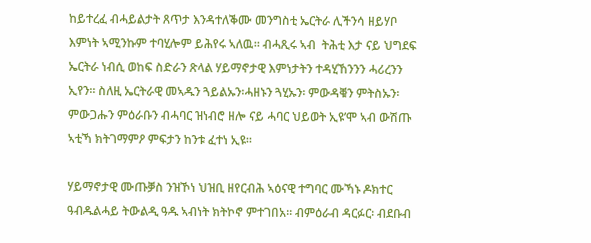ከይተረፈ ብሓይልታት ጸጥታ እንዳተለቕሙ መንግስቲ ኤርትራ ሊችንሳ ዘይሃቦ እምነት ኣሚንኩም ተባሂሎም ይሕየሩ ኣለዉ። ብሓጺሩ ኣብ  ትሕቲ እታ ናይ ህግደፍ ኤርትራ ነብሲ ወከፍ ስድራን ጽላል ሃይማኖታዊ እምነታትን ተዳሂኸንንን ሓሪረንን ኢየን። ስለዚ ኤርትራዊ መኣዱን ጓይልኡን፡ሓዘኑን ጓሂኡን፡ ምውዳቑን ምትስኡን፡ ምውጋሑን ምዕራቡን ብሓባር ዝነብሮ ዘሎ ናይ ሓባር ህይወት ኢዩ’ሞ ኣብ ውሽጡ ኣቲኻ ክትገማምዖ ምፍታን ከንቱ ፈተነ ኢዩ።

ሃይማኖታዊ ሙጡቓስ ንዝኾነ ህዝቢ ዘየርብሕ ኣዕናዊ ተግባር ሙኻኑ ዶክተር ዓብዱልሓይ ትውልዲ ዓዱ ኣብነት ክትኮኖ ምተገበአ። ብምዕራብ ዳርፉር፡ ብደቡብ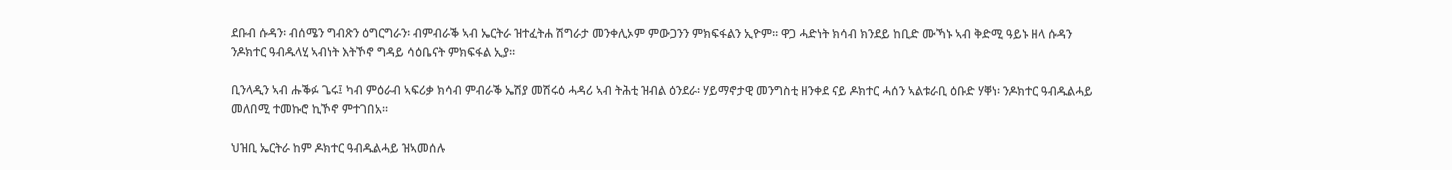ደቡብ ሱዳን፡ ብሰሜን ግብጽን ዕግርግራን፡ ብምብራቕ ኣብ ኤርትራ ዝተፈትሐ ሽግራታ መንቀሊኦም ምውጋንን ምክፍፋልን ኢዮም። ዋጋ ሓድነት ክሳብ ክንደይ ከቢድ ሙኻኑ ኣብ ቅድሚ ዓይኑ ዘላ ሱዳን ንዶክተር ዓብዱላሂ ኣብነት እትኾኖ ግዳይ ሳዕቤናት ምክፍፋል ኢያ።

ቢንላዲን ኣብ ሑቕፉ ጌሩ፤ ካብ ምዕራብ ኣፍሪቃ ክሳብ ምብራቕ ኤሽያ መሽሩዕ ሓዳሪ ኣብ ትሕቲ ዝብል ዕንደራ፡ ሃይማኖታዊ መንግስቲ ዘንቀደ ናይ ዶክተር ሓሰን ኣልቱራቢ ዕቡድ ሃቐነ፡ ንዶክተር ዓብዱልሓይ መለበሚ ተመኩሮ ኪኾኖ ምተገበአ።

ህዝቢ ኤርትራ ከም ዶክተር ዓብዱልሓይ ዝኣመሰሉ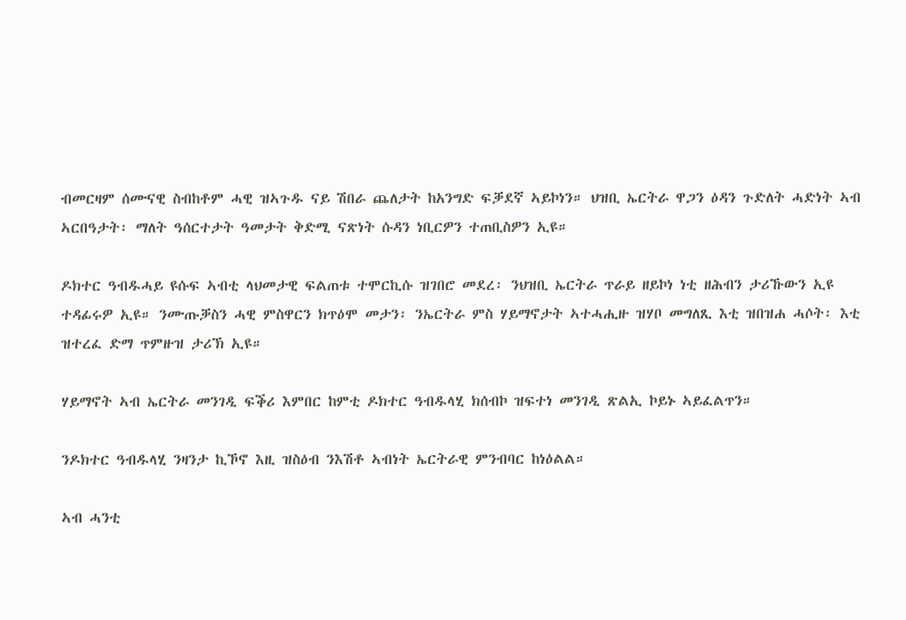ብመርዛም ሰሙናዊ ስብከቶም ሓዊ ዝኣጉዱ ናይ ሽበራ ጨለታት ከአንግድ ፍቓደኛ ኣይኮነን። ህዝቢ ኤርትራ ዋጋን ዕዳን ጉድለት ሓድነት ኣብ ኣርበዓታት፡ ማለት ዓሰርተታት ዓመታት ቅድሚ ናጽነት ሱዳን ነቢርዎን ተጠቢስዎን ኢዩ።

ዶክተር ዓብዱሓይ ዩሱፍ ኣብቲ ላህመታዊ ፍልጠቱ ተሞርኪሱ ዝገበሮ መደረ፡ ንህዝቢ ኤርትራ ጥራይ ዘይኮነ ነቲ ዘሕብን ታሪኹውን ኢዩ ተዳፊሩዎ ኢዩ። ንሙጡቓስን ሓዊ ምስዋርን ክጥዕሞ መታን፡ ንኤርትራ ምስ ሃይማኖታት ኣተሓሒዙ ዝሃቦ መግለጺ እቲ ዝበዝሐ ሓሶት፡ እቲ ዝተረፈ ድማ ጥምዙዝ ታሪኽ ኢዩ።

ሃይማኖት ኣብ ኤርትራ መንገዲ ፍቕሪ እምበር ከምቲ ዶክተር ዓብዱላሂ ክሰብኮ ዝፍተነ መንገዲ ጽልኢ ኮይኑ ኣይፈልጥን።

ንዶክተር ዓብዱላሂ ንዛንታ ኪኾኖ እዚ ዝስዕብ ንእሽቶ ኣብነት ኤርትራዊ ምንብባር ከነዕልል።

ኣብ ሓንቲ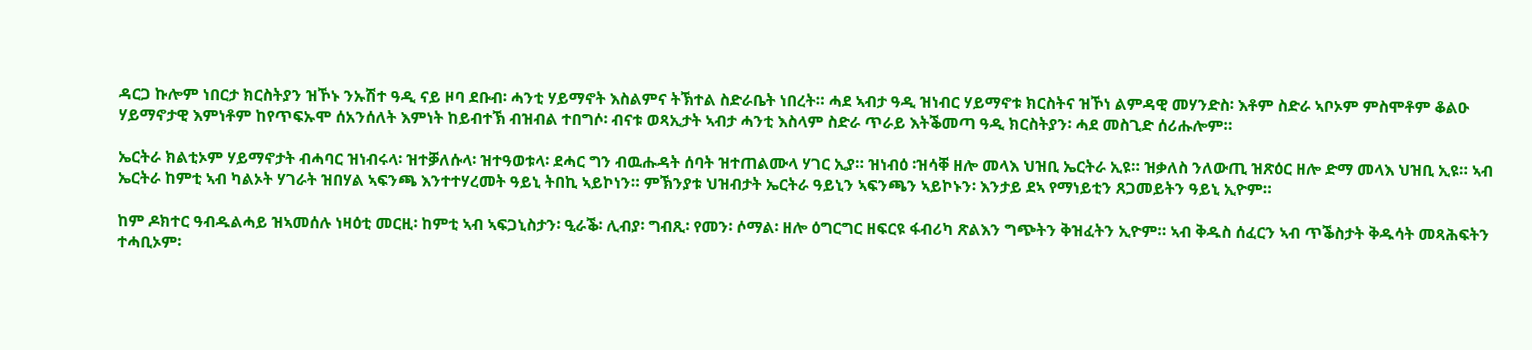ዳርጋ ኩሎም ነበርታ ክርስትያን ዝኾኑ ንኡሽተ ዓዲ ናይ ዞባ ደቡብ፡ ሓንቲ ሃይማኖት እስልምና ትኽተል ስድራቤት ነበረት። ሓደ ኣብታ ዓዲ ዝነብር ሃይማኖቱ ክርስትና ዝኾነ ልምዳዊ መሃንድስ፡ እቶም ስድራ ኣቦኦም ምስሞቶም ቆልዑ ሃይማኖታዊ እምነቶም ከየጥፍኡሞ ሰአንሰለት እምነት ከይብተኽ ብዝብል ተበግሶ፡ ብናቱ ወጻኢታት ኣብታ ሓንቲ እስላም ስድራ ጥራይ እትቕመጣ ዓዲ ክርስትያን፡ ሓደ መስጊድ ሰሪሑሎም።

ኤርትራ ክልቲኦም ሃይማኖታት ብሓባር ዝነብሩላ፡ ዝተቓለሱላ፡ ዝተዓወቱላ፡ ደሓር ግን ብዉሑዳት ሰባት ዝተጠልሙላ ሃገር ኢያ። ዝነብዕ ፡ዝሳቐ ዘሎ መላእ ህዝቢ ኤርትራ ኢዩ። ዝቃለስ ንለውጢ ዝጽዕር ዘሎ ድማ መላእ ህዝቢ ኢዩ። ኣብ ኤርትራ ከምቲ ኣብ ካልኦት ሃገራት ዝበሃል ኣፍንጫ እንተተሃረመት ዓይኒ ትበኪ ኣይኮነን። ምኽንያቱ ህዝብታት ኤርትራ ዓይኒን ኣፍንጫን ኣይኮኑን፡ እንታይ ደኣ የማነይቲን ጸጋመይትን ዓይኒ ኢዮም።

ከም ዶክተር ዓብዱልሓይ ዝኣመሰሉ ነዛዕቲ መርዚ፡ ከምቲ ኣብ ኣፍጋኒስታን፡ ዒራቕ፡ ሊብያ፡ ግብጺ፡ የመን፡ ሶማል፡ ዘሎ ዕግርግር ዘፍርዩ ፋብሪካ ጽልእን ግጭትን ቅዝፈትን ኢዮም። ኣብ ቅዱስ ሰፈርን ኣብ ጥቕስታት ቅዱሳት መጻሕፍትን ተሓቢኦም፡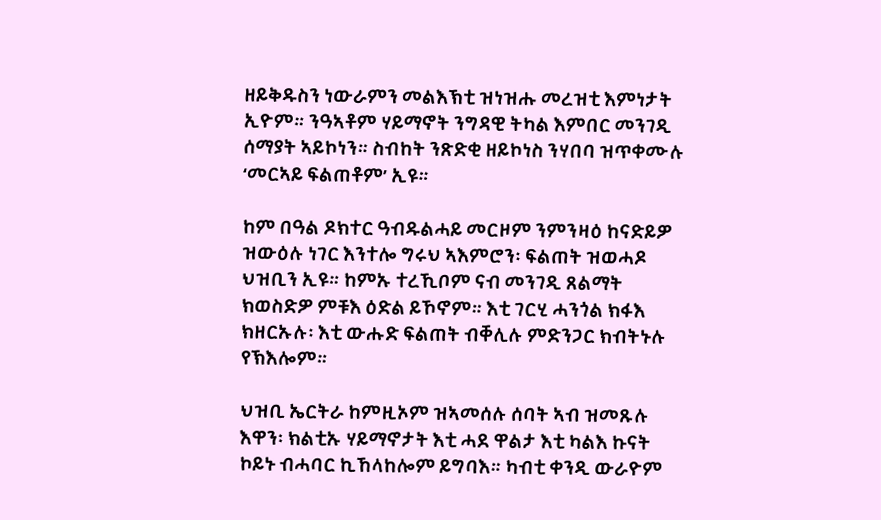ዘይቅዱስን ነውራምን መልእኽቲ ዝነዝሑ መረዝቲ እምነታት ኢዮም። ንዓኣቶም ሃይማኖት ንግዳዊ ትካል እምበር መንገዲ ሰማያት ኣይኮነን። ስብከት ንጽድቂ ዘይኮነስ ንሃበባ ዝጥቀሙሉ ‘መርኣይ ፍልጠቶም’ ኢዩ።

ከም በዓል ዶክተር ዓብዱልሓይ መርዞም ንምንዛዕ ከናድይዎ ዝውዕሉ ነገር እንተሎ ግሩህ ኣእምሮን፡ ፍልጠት ዝወሓዶ ህዝቢን ኢዩ። ከምኡ ተረኺቦም ናብ መንገዲ ጸልማት ክወስድዎ ምቹእ ዕድል ይኾኖም። እቲ ገርሂ ሓንጎል ክፋእ ክዘርኡሉ፡ እቲ ውሑድ ፍልጠት ብቐሊሉ ምድንጋር ክብትኑሉ የኽእሎም።

ህዝቢ ኤርትራ ከምዚኦም ዝኣመሰሉ ሰባት ኣብ ዝመጹሉ እዋን፡ ክልቲኡ ሃይማኖታት እቲ ሓደ ዋልታ እቲ ካልእ ኩናት ኮይኑ ብሓባር ኪኸላከሎም ይግባእ። ካብቲ ቀንዲ ውራዮም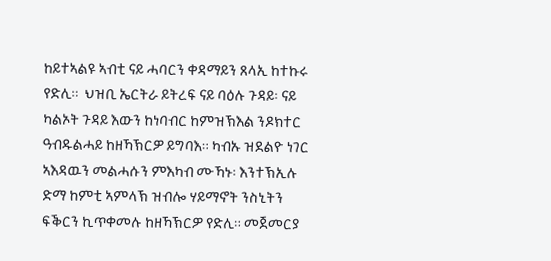ከይተኣልዩ ኣብቲ ናይ ሓባርን ቀዳማይን ጸላኢ ከተኩሩ የድሊ።  ህዝቢ ኤርትራ ይትረፍ ናይ ባዕሉ ጉዳይ፡ ናይ ካልኦት ጉዳይ እውን ከነባብር ከምዝኽእል ንዶክተር ዓብዱልሓይ ከዘኻኽርዎ ይግባእ። ካብኡ ዝደልዮ ነገር ኣእዳዉን መልሓሱን ምእካብ ሙኻኑ፡ እንተኽኢሉ ድማ ከምቲ ኣምላኽ ዝብሎ ሃይማኖት ንስኒትን ፍቕርን ኪጥቀመሉ ከዘኻኽርዎ የድሊ። መጀመርያ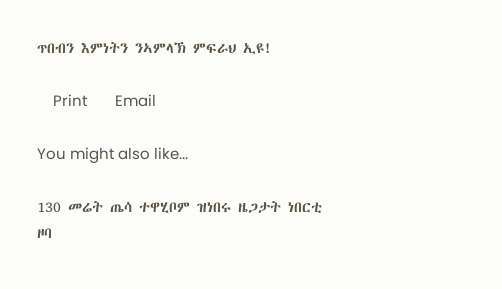ጥበብን እምነትን ንኣምላኽ ምፍራህ ኢዩ!

    Print       Email

You might also like...

130 መሬት ጤሳ ተዋሂቦም ዝነበሩ ዜጋታት ነበርቲ ዞባ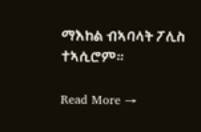ማእከል ብኣባላት ፖሊስ ተኣሲሮም።

Read More →